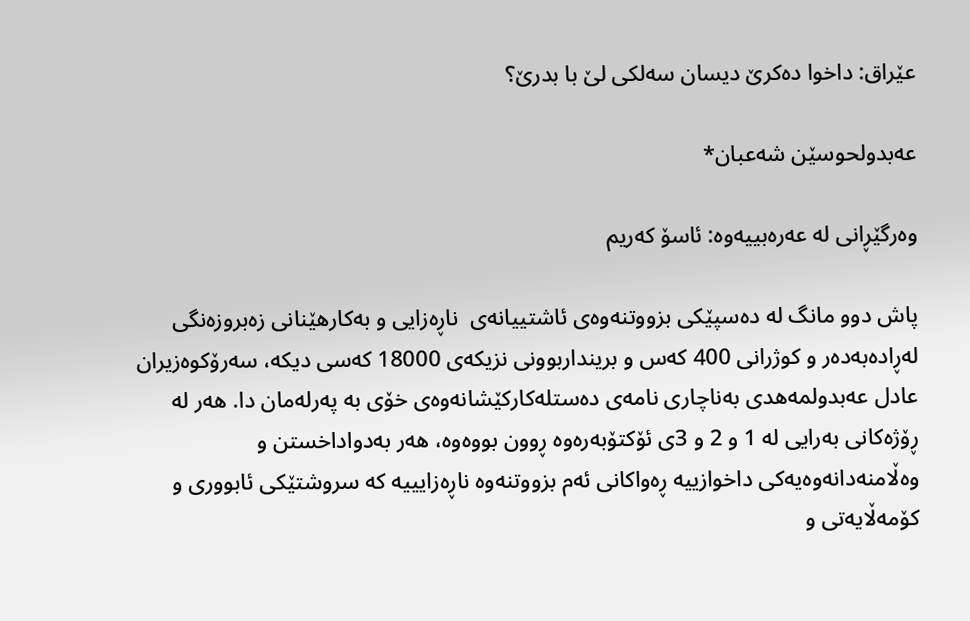عێراق: داخوا ده‌كرێ ديسان سه‌لكى لێ با بدرێ؟

عه‌بدولحوسێن شه‌عبان*

وەرگێڕانی لە عەرەبییەوە: ئاسۆ کەریم

پاش دوو مانگ له‌ ده‌سپێكى بزووتنه‌وه‌ى ئاشتييانه‌ى  ناڕه‌زايى‌ و به‌كارهێنانى زه‌بروزه‌نگى له‌ڕاده‌به‌ده‌ر و كوژرانى 400 كه‌س و برينداربوونى نزيكه‌ى 18000 كه‌سى ديكه‌، سه‌رۆكوه‌زيران عادل عه‌بدولمه‌هدى به‌ناچارى نامه‌ى ده‌ستله‌كاركێشانه‌وه‌ى خۆى به‌ په‌رله‌مان دا. هه‌ر له‌ ڕۆژه‌كانى به‌رايى له‌ 1 و 2 و 3ى ئۆكتۆبه‌ره‌وه ڕوون بووه‌وه‌،‌ هه‌ر به‌دواداخستن و وه‌ڵامنه‌دانه‌وه‌يه‌كى داخوازييه ڕه‌واكانى ئه‌م بزووتنه‌وه‌ ناڕه‌زاييیه‌ كه‌ سروشتێكى ئابوورى و كۆمه‌ڵايه‌تى و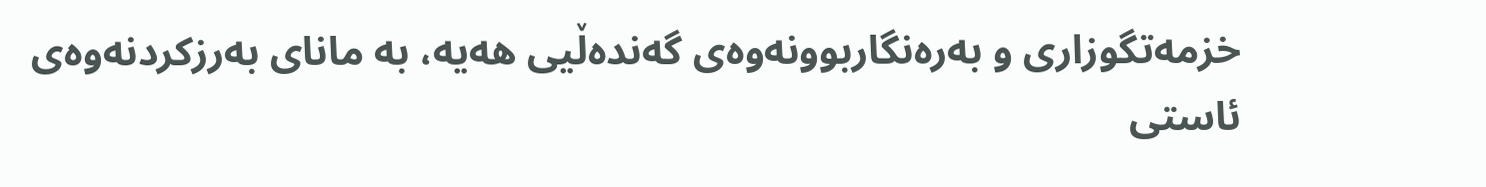خزمه‌تگوزارى و به‌ره‌نگاربوونه‌وه‌ى گه‌نده‌ڵیى هه‌يه‌، به‌ ماناى به‌رزكردنه‌وه‌ى ئاستى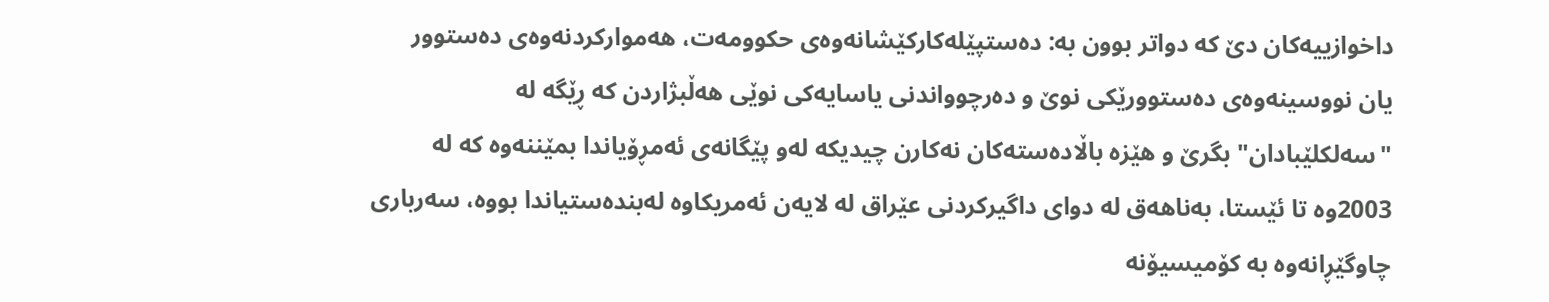داخوازييه‌كان دێ كه‌ دواتر بوون به‌: ده‌ستپێله‌كاركێشانه‌وه‌ى حكوومه‌ت، هه‌مواركردنه‌وه‌ى ده‌ستوور يان نووسينه‌وه‌ى ده‌ستوورێكى نوێ و ده‌رچوواندنى یاسایه‌كى نوێى هه‌ڵبژاردن كه ڕێگه‌ له‌ "سه‌لكلێبادان" بگرێ و هێزه‌ باڵاده‌سته‌كان نه‌كارن چيديكه‌ له‌و پێگانه‌ى ئه‌مڕۆياندا بمێننه‌وه‌ كه‌ له‌ 2003وه‌ تا ئێستا، به‌ناهه‌ق له ‌دواى داگيركردنى عێراق له ‌لايه‌ن ئه‌مريكاوه‌ له‌بنده‌ستياندا بووه‌، سه‌ربارى چاوگێڕانه‌وه‌ به‌ كۆميسيۆنه‌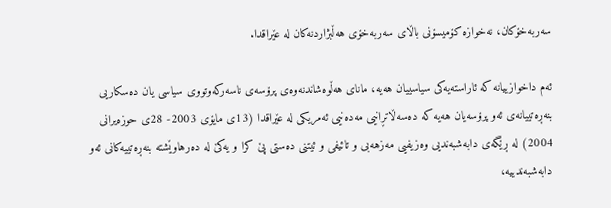سه‌ربه‌خۆ‌كان، نه‌خوازه‌ كۆميسۆنى باڵاى سه‌ربه‌خۆى هه‌ڵبژاردنه‌كان له‌ عێراقدا.

ئه‌م داخوازييانه‌ كه‌ ئاراسته‌يه‌كى سياسييان هه‌يه‌، ماناى هه‌ڵوه‌شاندنه‌وه‌ى پرۆسه‌ى ناسه‌ركه‌وتووى سياسى يان ده‌سكاريى بنه‌ڕه‌تييانه‌ى ئه‌و پرۆسه‌يان هه‌يه‌ كه‌ ده‌سه‌ڵاتڕانیى مه‌ده‌نيى ئه‌مريكى له‌ عێراقدا (13ى مايۆى 2003- 28ى حوزه‌يرانى 2004) له ڕێگه‌ى دابه‌شبه‌نديى وه‌زيفيى مه‌زهه‌بى و تائیفى و ئيتنى ده‌ستى پێ كرا و يه‌كێ له‌ ده‌رهاوێشته‌ بنه‌ڕه‌تييه‌كانى ئه‌و دابه‌شبه‌ندييه‌،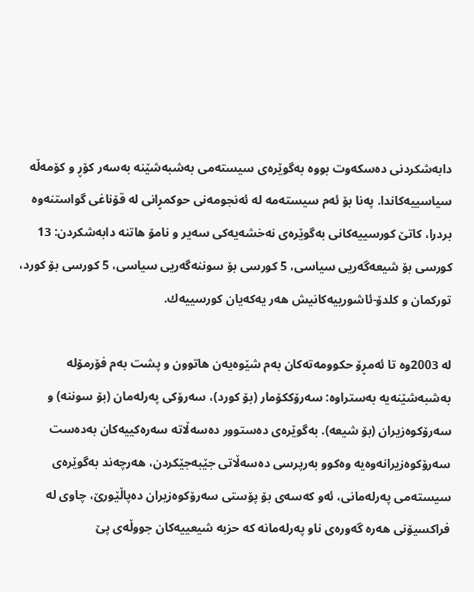دابه‌شكردنى ده‌سكه‌وت بووه‌ به‌گوێره‌ى سيسته‌مى به‌شبه‌شێنه‌ به‌سه‌ر كۆڕ و كۆمه‌ڵه‌ سياسييه‌كاندا. په‌نا بۆ ئه‌م سيسته‌مه‌ له‌ ئه‌نجومه‌نى حوكمڕانى له‌ قۆناغى گواستنه‌وه‌ بردرا، كاتێ كورسييه‌كانى به‌گوێره‌ى نه‌خشه‌يه‌كى سه‌ير و نامۆ هاتنه‌ دابه‌شكردن: 13 كورسى بۆ شيعه‌گه‌ريى سياسى، 5 كورسى بۆ سوننه‌گه‌ريى سياسى، 5 كورسى بۆ كورد، توركمان و كلدۆ-ئاشورييه‌كانيش هه‌ر يه‌كه‌يان كورسييه‌ك.

له‌ 2003وه‌ تا ئه‌مڕۆ حكوومه‌ته‌كان به‌م شێوه‌يه‌ن هاتوون و پشت به‌م فۆرمۆله‌ به‌شبه‌شێنه‌يه‌ به‌ستراوه‌: سه‌رۆككۆمار (بۆ كورد)، سه‌رۆكى په‌رله‌مان (بۆ سوننه‌) و سه‌رۆكوه‌زيران (بۆ شيعه‌). به‌گوێره‌ى ده‌ستوور ده‌سه‌ڵاته‌ سه‌ره‌كييه‌كان به‌ده‌ست سه‌رۆكوه‌زيرانه‌وه‌يه‌ وه‌كوو به‌رپرسى ده‌سه‌ڵاتى جێبه‌جێكردن، هه‌رچه‌ند به‌گوێره‌ى سيسته‌مى په‌رله‌مانى، ئه‌و كه‌سه‌ى بۆ پۆستى سه‌رۆكوه‌زيران ده‌پاڵێورێ، چاوى له‌ فراكسيۆنى هه‌ره‌ گه‌وره‌ى ناو په‌رله‌مانه‌ كه‌ حزبه‌ شيعييه‌كان جووڵه‌ى پێ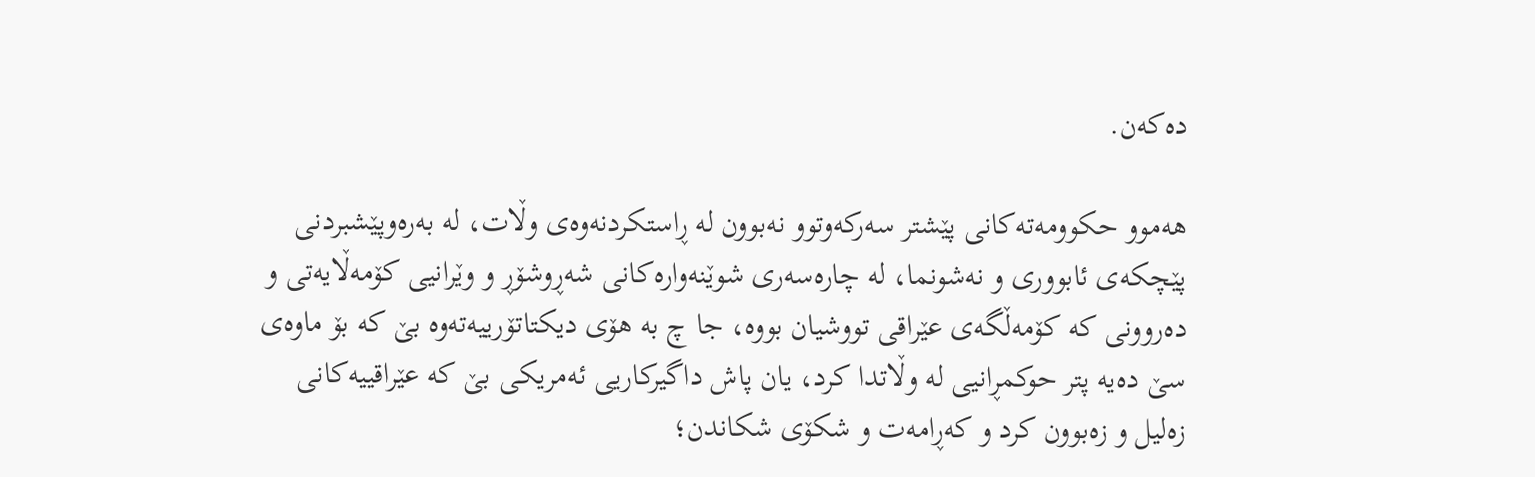ده‌كه‌ن.

هه‌موو حكوومه‌ته‌كانى پێشتر سه‌ركه‌وتوو نه‌بوون له ڕاستكردنه‌وه‌ى وڵات، له‌ به‌ره‌وپێشبردنى پێچكه‌‌ى ئابوورى و نه‌شونما، له‌ چاره‌سه‌رى شوێنه‌واره‌كانى شه‌ڕوشۆڕ و وێرانيى كۆمه‌ڵايه‌تى و ده‌روونى كه‌ كۆمه‌ڵگه‌ى عێراقى تووشيان بووه‌، جا چ به‌ هۆى ديكتاتۆرييه‌ته‌وه‌ بێ كه‌ بۆ ماوه‌ى سێ ده‌يه‌ پتر حوكمڕانيى له‌ وڵاتدا كرد، يان پاش داگيركاريى ئه‌مريكى بێ كه‌ عێراقييه‌كانى زه‌ليل و زه‌بوون كرد و كه‌ڕامه‌ت و شكۆى شكاندن؛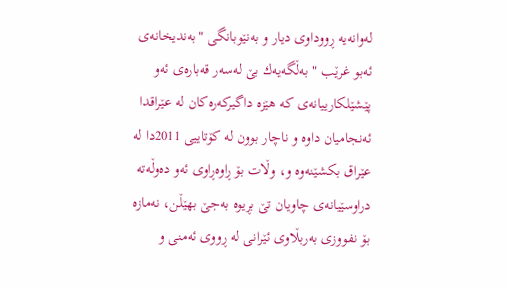له‌وانه‌يه ڕووداوى ديار و به‌نێوبانگى "به‌نديخانه‌ى ئه‌بو غرێب " به‌ڵگه‌يه‌ك بێ له‌سه‌ر قه‌باره‌ى ئه‌و پێشێلكارييانه‌ى كه‌ هێزه‌ داگيركه‌ره‌كان له‌ عێراقدا ئه‌نجاميان داوه‌ و ناچار بوون له‌ كۆتايیى 2011دا له‌ عێراق بكشێنه‌وه ‌و، وڵات بۆ ڕاوه‌ڕاوى ئه‌و ده‌وڵه‌ته‌ دراوسێيانه‌ى چاويان تێ بڕيوه‌ به‌جێ بهێڵن، نه‌مازه‌ بۆ نفووزى به‌ربڵاوى ئێرانى له ڕووى ئه‌منى و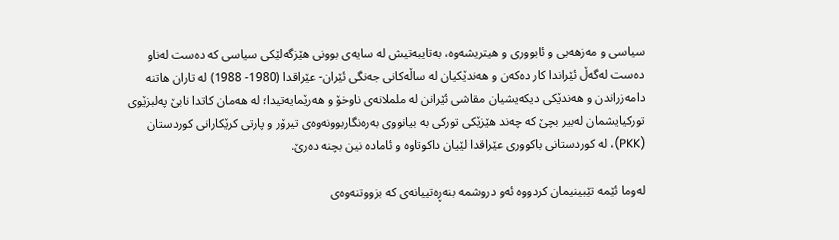سياسى و مه‌زهه‌بى و ئابوورى و هيتريشه‌وه‌، به‌تايبه‌تيش له‌ سايه‌ى بوو‌نى هێزگه‌لێكى سياسى كه‌ ده‌ست له‌ناو ده‌ست له‌گه‌ڵ ئێراندا كار ده‌كه‌ن و هه‌ندێكيان له‌ ساڵه‌كانى جه‌نگى ئێران- عێراقدا (1980- 1988) له‌ تاران هاتنه‌ دامه‌زراندن و هه‌ندێكى ديكه‌یشيان مقاشى ئێرانن له‌ ململانه‌ى ناوخۆ و هه‌رێمايه‌تيدا؛ له‌ هه‌مان كاتدا نابێ په‌لبزێوى توركيایشمان له‌بير بچێ كه‌ چه‌ند هێزێكى توركى به ‌بيانووى به‌ره‌نگاربوونه‌وه‌ى تيرۆر و پارتى كرێکا‌رانى كوردستان (PKK)، له‌ كوردستانى باكوورى عێراقدا لێيان داكوتاوه‌ و ئاماده‌ نين بچنه‌ ده‌رێ.

له‌وما ئێمه‌ تێبينيمان كردووه‌ ئه‌و دروشمه‌ بنه‌ڕه‌تييانه‌ى كه‌ بزووتنه‌وه‌ى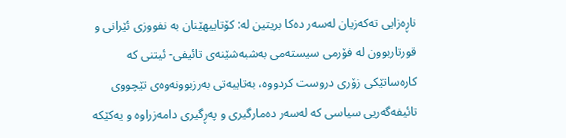ناڕه‌زايى ته‌كه‌زيان له‌سه‌ر ده‌كا بريتين له: كۆتاييهێنان به‌ نفووزى ئێرانى و قورتاربوون له‌ فۆرمى‌ سيسته‌مى به‌شبه‌شێنه‌ى تائیفى- ئيتنى كه‌ كاره‌ساتێكى زۆرى دروست كردووه‌، به‌تايبه‌تى به‌رزبوونه‌وه‌ى تێچووی تائیفه‌گه‌ريى سياسى كه‌ له‌سه‌ر ده‌مارگيرى و په‌ڕگيرى دامه‌زراوه‌ و يه‌كێكه‌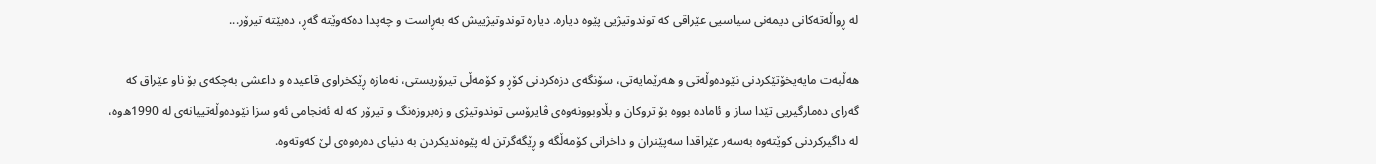له ڕواڵه‌ته‌كانى ديمه‌نى سياسيى عێراقى كه‌ توندوتيژیى پێوه‌ دياره‌. دياره‌ توندوتيژیيش كه‌ به‌ڕاست و چه‌پدا ده‌كه‌وێته‌ گه‌ڕ، ده‌بێته‌ تيرۆر...

هه‌ڵبه‌ت مايه‌یخۆتێكردنى نێوده‌وڵه‌تى و هه‌رێمايه‌تى، سۆنگه‌ى دزه‌كردنى كۆڕ و كۆمه‌ڵى تيرۆريستى، نه‌مازه ڕێكخراوى قاعيده‌ و داعشى به‌چكه‌ى بۆ ناو عێراق كه‌ گه‌راى ده‌مارگيریى تێدا ساز و ئاماده‌ بووه‌ بۆ تروكان و بڵاوبوونه‌وه‌ى ڤايرۆسى توندوتيژى و زه‌بروزه‌نگ و تيرۆر كه‌ له‌ ئه‌نجامى ئه‌و سزا نێوده‌وڵه‌تييانه‌ى‌ له‌ 1990ه‌وه‌، له‌ داگيركردنى كوێته‌وه‌ به‌سه‌ر عێراقدا سه‌پێنران و داخرانى كۆمه‌ڵگه ‌و ڕێگه‌گرتن له‌ پێوه‌نديكردن به‌ دنياى ده‌ره‌وه‌ى لێ كه‌وته‌وه‌.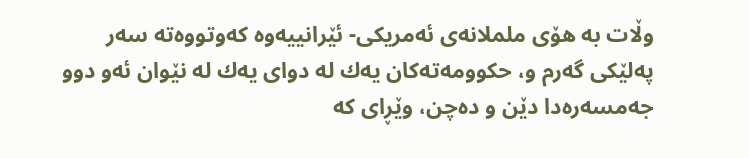وڵات به‌ هۆى ململانه‌ى ئه‌مريكى- ئێرانييه‌وه‌ كه‌وتووه‌ته‌ سه‌ر په‌لێكى گه‌رم و، حكوومه‌ته‌كان يه‌ك له‌ دواى يه‌ك له ‌نێوان ئه‌و دوو جه‌مسه‌ره‌دا دێن و ده‌چن، وێڕاى كه‌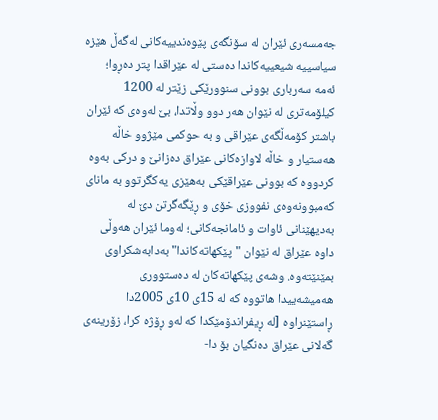جه‌مسه‌رى ئێران له‌ سۆنگه‌ى پێوه‌ندييه‌كانى له‌گه‌ڵ هێزه‌ سياسييه‌ شيعييه‌كاندا ده‌ستى له‌ عێراقدا پتر ده‌ڕوا؛ ئه‌مه‌ سه‌ربارى بوونى سنوورێكى زێتر له‌ 1200 كيلۆمه‌ترى له ‌نێوان هه‌ر دوو وڵاتدا، بێ له‌وه‌ى كه‌ ئێران باشتر كۆمه‌ڵگه‌ى عێراقى و به‌ حوكمى مێژوو خاڵه‌ هه‌ستيار و خاڵه‌ لاوازه‌كانى عێراق ده‌زانێ و دركى به‌وه‌ كردووه‌ كه‌ بوونى عێراقێكى به‌هێزى يه‌كگرتوو به ‌ماناى كه‌مبوونه‌وه‌ى نفووزى خۆى و ڕێگه‌گرتن دێ له‌ به‌ديهێنانى ئاوات و ئامانجه‌كانى؛ له‌وما ئێران هه‌وڵى داوه‌ عێراق له ‌نێوان "پێكهاته‌كاندا" به‌دابه‌شكراوى بمێنێته‌وه‌. وشه‌ى پێكهاته‌كان له‌ ده‌ستوورى هه‌ميشه‌ييدا هاتووه‌ كه‌ له‌ 15ى 10ى 2005دا ڕاستێنراوه‌ [له ڕيفراندۆمێكدا كه‌ له‌و ڕۆژه‌ كرا، زۆرينه‌ى گه‌لانى عێراق ده‌نگيان بۆ دا-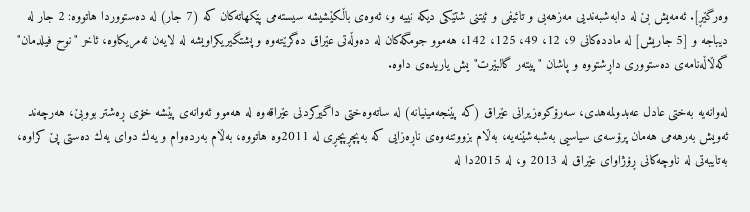وه‌رگێڕ]. ئه‌مه‌یش بێ له‌ دابه‌شبه‌نديى مه‌زهه‌بى و تائیفى و ئيتنى شتێكى ديكه‌ نييه ‌و، ئه‌وه‌ى باڵكێشيشه‌ سيسته‌مى پێكهاته‌كان كه‌ (7 جار) له‌ ده‌ستووردا هاتووه‌: 2 جار له‌ ديباجه ‌و [5 جاريش] له‌ مادده‌كانى 9، 12، 49، 125، 142، هه‌موو جومگه‌كان له‌ ده‌وڵه‌تى عێراق ده‌گرێته‌وه‌ و پشتگيريكراويشه‌ له ‌لايه‌ن ئه‌مريكاوه‌، ئاخر "نوح فيلدمان" گه‌ڵاڵه‌نامه‌ى ده‌ستوورى داڕشتووه ‌و پاشان "پيته‌ر گالبێرت"يش ياريده‌ى داوه‌.

له‌وانه‌يه‌ به‌ختى عادل عه‌بدولمه‌هدى، سه‌رۆكوه‌زيرانى عێراق (كه‌ پێنجه‌مينيانه‌) له‌ ساته‌وه‌ختى داگيركردنى عێراقه‌وه‌ له‌ هه‌موو ئه‌وانه‌ى پێشه‌ خۆى ڕه‌شتر بووبێ، هه‌رچه‌ند ئه‌ويش به‌رهه‌مى هه‌مان پرۆسه‌ى سياسيى به‌شبه‌شێنه‌يه‌، به‌ڵام بزووتنه‌وه‌ى ناڕه‌زايى كه‌ به‌پچڕپچڕى له‌ 2011وه‌ هاتووه‌، به‌ڵام به‌رده‌وام و يه‌ك دواى يه‌ك ده‌ستی پێ كراوه‌، به‌تايبه‌تى له‌ ناوچه‌كانى ڕۆژاواى عێراق له‌ 2013 و، له‌ 2015دا له‌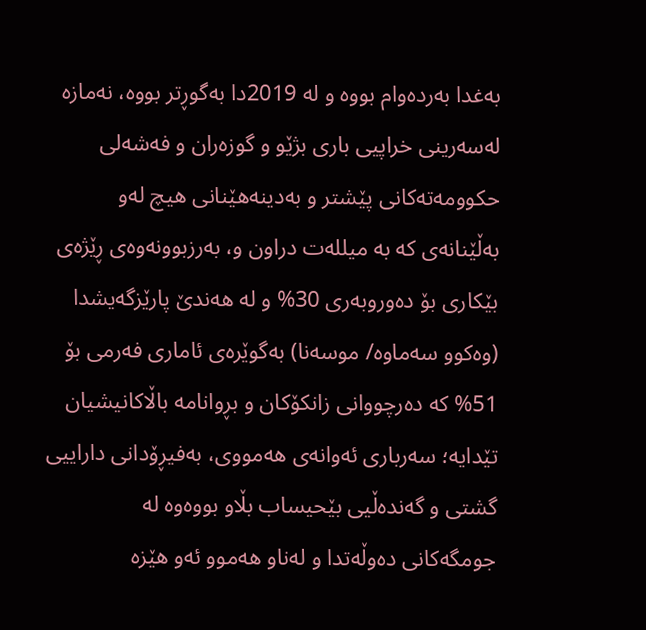به‌غدا به‌رده‌وام بووه‌ و له‌ 2019دا به‌گوڕتر بووه‌، نه‌مازه‌ له‌سه‌رينى خراپيى بارى بژێو و گوزه‌ران و فه‌شه‌لى حكوومه‌ته‌كانى پێشتر و به‌دینه‌هێنانى هيچ له‌و به‌ڵێنانه‌ى كه‌ به‌ ميلله‌ت دراون و، به‌رزبوونه‌وه‌ى ڕێژه‌ى بێكارى بۆ ده‌وروبه‌رى 30% و له‌ هه‌ندێ پارێزگه‌یشدا (وه‌كوو سه‌ماوه‌/ موسه‌نا) به‌گوێره‌ى ئامارى فه‌رمى بۆ 51% كه‌ ده‌رچووانى زانكۆكان و بڕوانامه‌ باڵاكانيشيان تێدايه‌؛ سه‌ربارى ئه‌وانه‌ى هه‌مووى، به‌فيڕۆدانى دارايیى گشتى و گه‌نده‌ڵيى بێحيساب بڵاو بووه‌وه‌ له جومگه‌كانى ده‌وڵه‌تدا و له‌ناو هه‌موو ئه‌و هێزه‌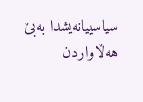سياسييانه‌یشدا به‌بێ هه‌ڵاواردن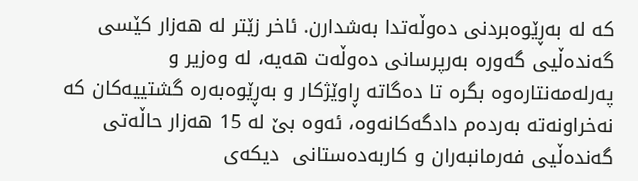كه‌ له‌ به‌ڕێوه‌بردنى ده‌وڵه‌تدا به‌شدارن. ئاخر زێتر له‌ هه‌زار كێسى گه‌نده‌ڵيى گه‌وره‌ به‌رپرسانى ده‌وڵه‌ت هه‌يه،‌ له‌ وه‌زير و په‌رله‌مه‌نتاره‌وه‌ بگره‌ تا ده‌گاته ڕاوێژكار و به‌ڕێوه‌به‌ره‌ گشتييه‌كان كه‌ نه‌خراونه‌ته‌ به‌رده‌م دادگه‌كانه‌وه‌، ئه‌وه‌ بێ له‌ 15 هه‌زار حاڵه‌تى گه‌نده‌ڵيى فه‌رمانبه‌ران و كاربه‌ده‌ستانى  ديكه‌ى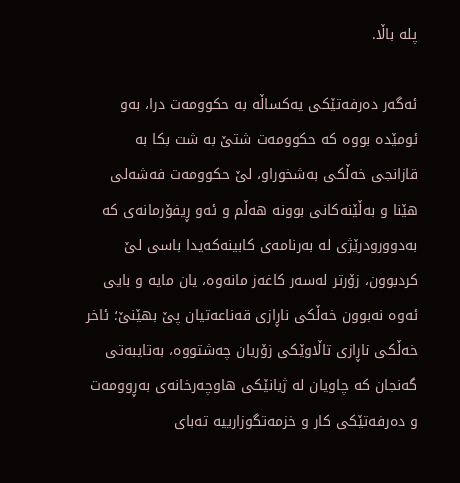پله‌ باڵا.

ئه‌گه‌ر ده‌رفه‌تێكى يه‌كساڵه‌ به‌ حكوومه‌ت درا، به‌و ئومێده‌ بووه‌ كه‌ حكوومه‌ت شتێ به‌ شت بكا به‌ قازانجى خه‌ڵكى به‌شخوراو، لێ حكوومه‌ت فه‌شه‌لى هێنا و به‌ڵێنه‌كانى بوونه‌ هه‌ڵم و ئه‌و ڕيفۆرمانه‌ى كه‌ به‌دوورودرێژى له‌ به‌رنامه‌ى كابينه‌كه‌يدا باسى لێ كردبوون، زۆرتر له‌سه‌ر كاغه‌ز مانه‌وه‌، يان مايه‌ و بايى ئه‌وه‌ نه‌بوون خه‌ڵكى ناڕازى قه‌ناعه‌تيان پێ بهێنێ؛ ئاخر خه‌ڵكى ناڕازى تاڵاوێكى زۆريان چه‌شتووه،‌ به‌تايبه‌تى گه‌نجان كه‌ چاويان له‌ ژيانێكى هاوچه‌رخانه‌ى به‌ڕوومه‌ت و ده‌رفه‌تێكى كار و خزمه‌تگوزارييه‌ ته‌باى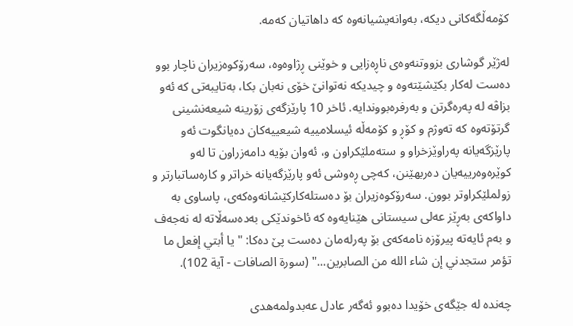كۆمه‌ڵگه‌كانى ديكه‌، به‌وانه‌یشيانه‌وه‌ كه‌ داهاتيان كه‌مه‌.

له‌ژێر گوشارى بزووتنه‌وه‌ى ناڕه‌زايى و خوێنى ڕژاوه‌وه‌، سه‌رۆكوه‌زيران ناچار بوو ده‌ست له‌كار بكێشێته‌وه‌ و چيديكه‌ نه‌توانێ خۆى نه‌بان بكا، به‌تايبه‌تى كه‌ ئه‌و بزاڤه‌ له‌ په‌ره‌گرتن و به‌رفره‌بووندايه‌. ئاخر 10 پارێزگه‌ى زۆرينه‌ شيعه‌نشينى گرتۆته‌وه‌ كه‌ ته‌وژم و كۆڕ و كۆمه‌ڵه‌ ئيسلامييه‌ شيعييه‌كان ده‌يانگوت ئه‌و پارێزگه‌يانه‌ په‌راوێزخراو و سته‌ملێكراون و، ئه‌وان بۆيه‌‌ دامه‌زراون تا له‌و كوێره‌وه‌رييه‌يان ده‌ربهێنن، كه‌چى ڕه‌وشى ئه‌و پارێزگه‌يانه‌ خراتر و كاره‌ساتبارتر ‌و زولملێكراوتر بوون. سه‌رۆكوه‌زيران بۆ ده‌ستله‌كاركێشانه‌وه‌كه‌ى، پاساوى به‌ داواكه‌ى به‌ڕێز عه‌لى سيستانى هێنايه‌وه‌ كه‌ ئاخوندێكى به‌ده‌سه‌ڵاته‌ له‌ نه‌جه‌ف و به‌م ئايه‌ته‌ پيرۆزه‌ نامه‌كه‌ى بۆ په‌رله‌مان ده‌ست پێ ده‌كا: " يا أبتي إفعل ما تؤمر ستجدني إن شاء الله من الصابرين..." (سورة الصافات - آية 102).

چه‌نده‌ له‌ جێگه‌ى خۆيدا ده‌بوو ئه‌گه‌ر عادل عه‌بدولمه‌هدى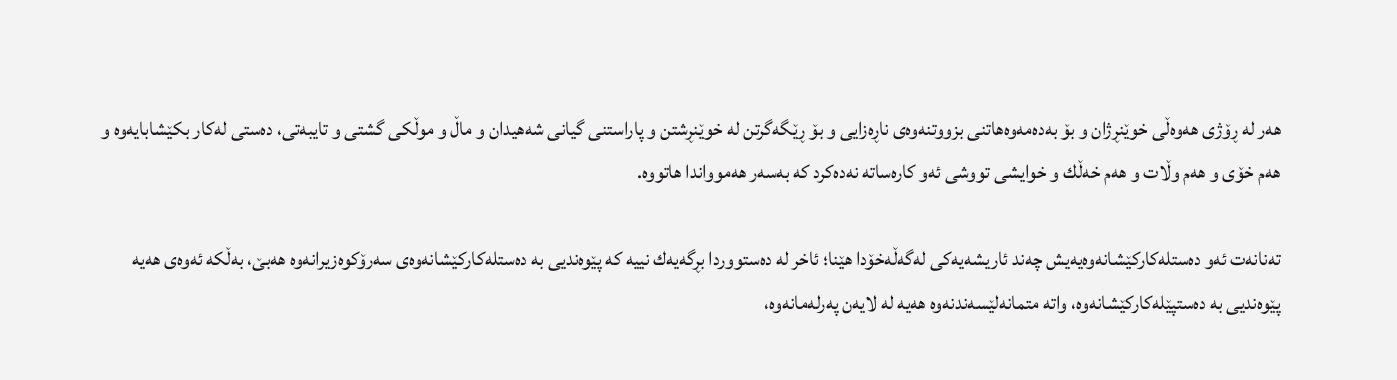هه‌ر له ڕۆژى هه‌وه‌ڵى خوێنڕژان و بۆ به‌ده‌مه‌وه‌هاتنى بزووتنه‌وه‌ى ناڕه‌زايى و بۆ ڕێگه‌گرتن له‌ خوێنڕشتن و پاراستنى گيانى شه‌هيدان و ماڵ و موڵكى گشتى و تايبه‌تى، ده‌ستى له‌كار بكێشابايه‌وه‌ و هه‌م خۆى و هه‌م وڵات و هه‌م خه‌ڵك و خوایشى تووشى ئه‌و كاره‌ساته‌ نه‌ده‌كرد كه‌ به‌سه‌ر هه‌موواندا هاتووه‌.

ته‌نانه‌ت ئه‌و ده‌ستله‌كاركێشانه‌وه‌يه‌یش چه‌ند ئاريشه‌يه‌كى له‌گه‌ڵه‌خۆدا هێنا؛ ئاخر له‌ ده‌ستووردا بڕگه‌يه‌ك نييه‌ كه‌ پێوه‌نديى به‌ ده‌ستله‌كاركێشانه‌وه‌ى سه‌رۆكوه‌زيرانه‌وه‌ هه‌بێ، به‌ڵكه‌ ئه‌وه‌ى هه‌يه‌ پێوه‌نديى به‌ ده‌ستپێله‌كاركێشانه‌وه‌، واته‌ متمانه‌لێسه‌ندنه‌وه‌ هه‌يه‌ له ‌لايه‌ن په‌رله‌مانه‌وه‌،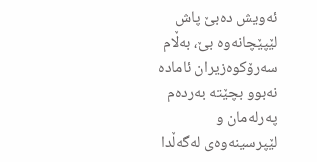ئه‌ویش ده‌بێ پاش لێپێچانه‌وه‌ بێ، به‌ڵام سه‌رۆكوه‌زيران ئاماده‌ نه‌بوو بچێته‌‌ به‌رده‌م په‌رله‌مان و لێپرسينه‌وه‌ى له‌گه‌ڵدا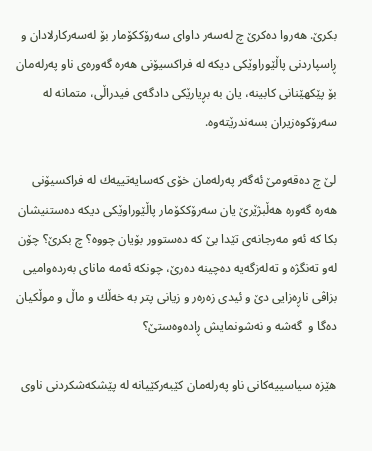بكرێ. هه‌روا ده‌كرێ چ له‌سه‌ر داواى سه‌رۆككۆمار بۆ له‌سه‌ركارلادان و ڕاسپاردنى پاڵێوراوێكى ديكه‌ له‌ فراكسيۆنى هه‌ره‌ گه‌وره‌ى ناو په‌رله‌مان بۆ پێكهێنانى كابينه‌، يان به ‌بڕيارێكى دادگه‌ى فيدراڵى، متمانه‌ له‌ سه‌رۆكوه‌زيران بسه‌ندرێته‌وه‌.

لێ چ ده‌قه‌ومێ ئه‌گه‌ر په‌رله‌مان خۆى كه‌سايه‌تييه‌ك له‌ فراكسيۆنى  هه‌ره‌ گه‌وره‌ هه‌ڵبژێرێ يان سه‌رۆككۆمار پاڵێوراوێكى ديكه‌ ده‌ستنيشان بكا كه‌ ئه‌و مه‌رجانه‌ى تێدا بێ كه‌ ده‌ستوور بۆيان چووه‌؟ چ بكرێ؟ چۆن له‌و ته‌نگژه ‌و ته‌له‌زگه‌يه‌ ده‌چينه‌ ده‌رێ، چونكه‌ ئه‌مه‌ ماناى به‌رده‌واميى بزاڤى ناڕه‌زايى دێ و ئيدى زه‌ره‌ر و زيانى پتر به‌ خه‌ڵك و ماڵ و موڵكيان ده‌گا و  گه‌شه ‌و نه‌شونمایش ڕاده‌وه‌ستێ؟

هێزه‌ سياسييه‌كانى ناو په‌رله‌مان كێبه‌ركێيانه‌ له‌ پێشكه‌شكردنى ناوى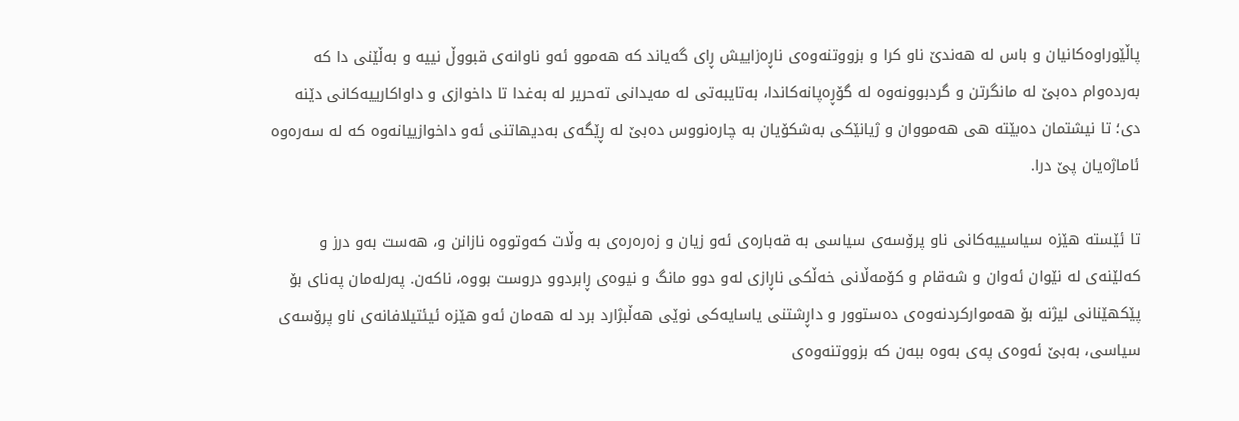پاڵێوراوه‌كانيان و باس له‌ هه‌ندێ ناو كرا و بزووتنه‌وه‌ى ناڕه‌زاييش ڕای گه‌ياند كه‌ هه‌موو ئه‌و ناوانه‌ى قبووڵ نييه‌ و به‌ڵێنى دا كه‌ به‌رده‌وام ده‌بێ له‌ مانگرتن و گردبوونه‌وه‌ له‌ گۆڕه‌پانه‌كاندا، به‌تايبه‌تى له‌ مه‌يدانى ته‌حرير له‌ به‌غدا تا داخوازى و داواكارييه‌كانى دێنه‌ دى؛ تا نيشتمان ده‌بێته‌ هى هه‌مووان و ژيانێكى به‌شكۆيان به‌ چاره‌نووس ده‌بێ له ڕێگه‌ى به‌ديهاتنى ئه‌و داخوازييانه‌وه‌ كه‌ له‌ سه‌ره‌وه‌ ئاماژه‌يان پێ درا.

تا ئێسته‌ هێزه‌ سياسييه‌كانى ناو پرۆسه‌ى سياسى به‌ قه‌باره‌ى ئه‌و زيان و زه‌ره‌ره‌ى به‌ وڵات كه‌وتووه‌ نازانن و، هه‌ست به‌و درز و كه‌لێنه‌ى له ‌نێوان ئه‌وان و شه‌قام‌ و كۆمه‌ڵانى خه‌ڵكى ناڕازى له‌و دوو مانگ و نيوه‌ى ڕابردوو دروست بووه‌، ناكه‌ن. په‌رله‌مان په‌ناى بۆ پێكهێنانى ليژنه‌ بۆ هه‌مواركردنه‌وه‌ى ده‌ستوور و داڕشتنى یاسایه‌كى نوێى هه‌ڵبژارد برد له‌ هه‌مان ئه‌و هێزه‌ ئيئتیلافانه‌ى ناو پرۆسه‌ى سياسى، به‌بێ ئه‌وه‌ى په‌ى به‌وه‌ ببه‌ن كه‌ بزووتنه‌وه‌ى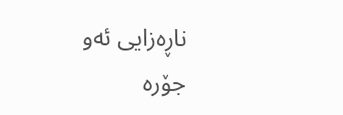ناڕه‌زايى ئه‌و جۆره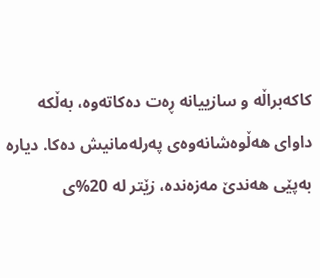كاكه‌براڵه‌ و‌ سازييانه ڕه‌ت ده‌كاته‌وه‌‌، به‌ڵكه‌ داواى هه‌ڵوه‌شانه‌وه‌ى په‌رله‌مانيش ده‌كا. دياره‌ به‌پێى هه‌ندێ مه‌زه‌نده،‌ زێتر له‌ 20%ى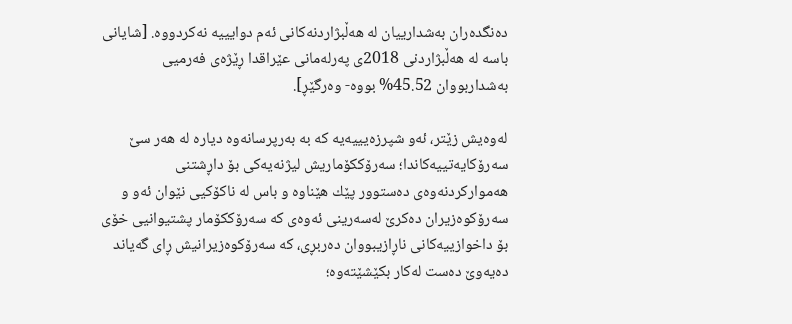ده‌نگده‌ران به‌شدارييان له‌ هه‌ڵبژاردنه‌كانى ئه‌م دواييیه‌ نه‌كردووه‌. [شايانى باسه‌ له‌ هه‌ڵبژاردنى 2018ى په‌رله‌مانى عێراقدا ڕێژه‌ى فه‌رميى به‌شداربووان 45.52% بووه‌- وه‌رگێڕ].

له‌وه‌یش زێتر، ئه‌و شپرزه‌ييیه‌یه‌‌ كه‌ به‌ به‌رپرسانه‌وه‌ دياره‌ له‌ هه‌ر سێ سه‌رۆكايه‌تييه‌كاندا؛ سه‌رۆككۆماريش ليژنه‌يه‌كى بۆ داڕشتنى هه‌مواركردنه‌وه‌ى ده‌ستوور پێك هێناوه ‌و باس له‌ ناكۆكیى نێوان ئه‌و و سه‌رۆكوه‌زيران ده‌كرێ له‌سه‌رينى ئه‌وه‌ى كه‌ سه‌رۆككۆمار پشتيوانیى خۆى بۆ داخوازييه‌كانى ناڕازيبووان ده‌ربڕى، كه سه‌رۆكوه‌زيرانيش ڕای گه‌ياند ده‌يه‌وێ ده‌ست له‌كار بكێشێته‌وه‌؛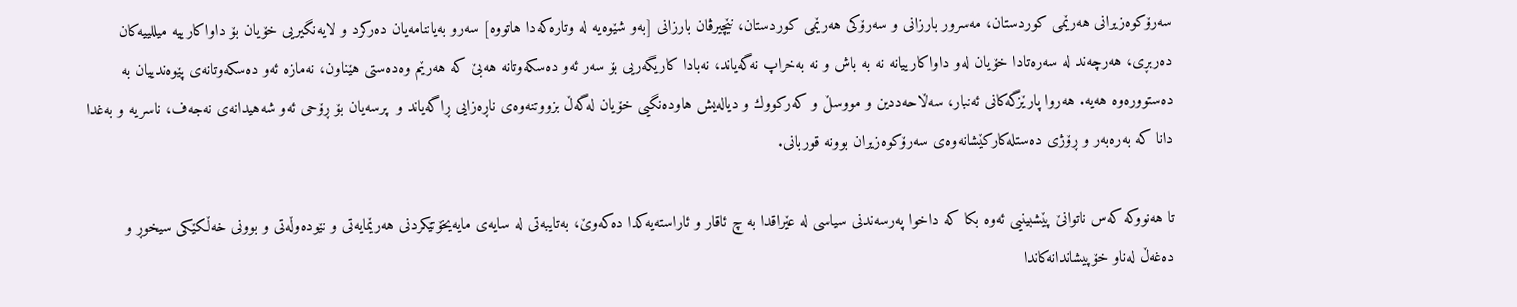سه‌رۆكوه‌زيرانى هه‌رێمى كوردستان، مه‌سرور بارزانى و سه‌رۆكى هه‌رێمى كوردستان، نێچيرڤان بارزانى [به‌و شێوه‌يه‌ له‌ وتاره‌كه‌دا هاتووه‌] سه‌رو به‌ياننامه‌يان ده‌ركرد و لايه‌نگيريى خۆيان بۆ داواكارييه‌ ميللييه‌كان ده‌ربڕى، هه‌رچه‌ند له‌ سه‌ره‌تادا خۆيان له‌و داواكارييانه‌ نه‌ به‌ باش و نه‌ به‌خراپ نه‌گه‌ياند، نه‌بادا كاريگه‌ريى بۆ سه‌ر ئه‌و ده‌سكه‌وتانه‌ هه‌بێ كه‌ هه‌رێم وه‌ده‌ستى هێناون، نه‌مازه‌ ئه‌و ده‌سكه‌وتانه‌ى پێوه‌ندييان به‌ ده‌ستووره‌وه‌ هه‌يه‌. هه‌روا پارێزگه‌كانى ئه‌نبار، سه‌ڵاحه‌ددين و مووسڵ و كه‌ركووك و دياله‌یش هاوده‌نگيى خۆيان له‌گه‌ڵ بزووتنه‌وه‌ى ناڕه‌زايى ڕاگه‌ياند و  پرسه‌يان بۆ ڕۆحى ئه‌و شه‌هيدانه‌ى نه‌جه‌ف، ناسريه‌ و به‌غدا دانا كه‌ به‌ره‌به‌ر و ڕۆژى ده‌ستله‌كاركێشانه‌وه‌ى سه‌رۆكوه‌زيران بوونه‌ قوربانى.

تا هه‌نووكه‌ كه‌س ناتوانێ پێشبينیى ئه‌وه‌ بكا كه‌ داخوا په‌رسه‌ندنى سياسى له‌ عێراقدا به‌ چ ئاقار و ئاراسته‌يه‌كدا ده‌كه‌وێ، به‌تايبه‌تى له ‌سايه‌ى مايه‌یخۆتێكردنى هه‌رێمايه‌تى و نێوده‌وڵه‌تى و بوونى خه‌ڵكێكى سيخوڕ و ده‌غه‌ڵ له‌ناو خۆپيشاندانه‌كاندا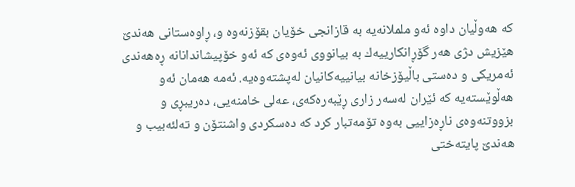كه‌ هه‌وڵيان داوه‌ ئه‌و ململانه‌يه‌ به‌ قازانجى خۆيان بقۆزنه‌وه‌ و، ڕاوه‌ستانى هه‌ندێ هێزيش دژى هه‌ر گۆڕانكارييه‌ك به ‌بيانووى ئه‌وه‌ى كه‌ ئه‌و خۆپيشاندانانه ڕه‌هه‌ندى ئه‌مريكى و ده‌ستى باڵيۆزخانه‌ بيانييه‌كانيان له‌پشته‌وه‌يه‌. ئه‌مه‌ هه‌مان ئه‌و هه‌ڵوێسته‌يه‌ كه‌ ئێران له‌سه‌ر زارى ڕێبه‌ره‌كه‌ى، عه‌لى خامنه‌يى، ده‌ريبڕى و بزووتنه‌وه‌ى ناڕه‌زايیى به‌وه‌ تۆمه‌تبار كرد كه‌ ده‌سكردى واشنتۆن و ته‌لئه‌بيب و هه‌ندێ پايته‌ختى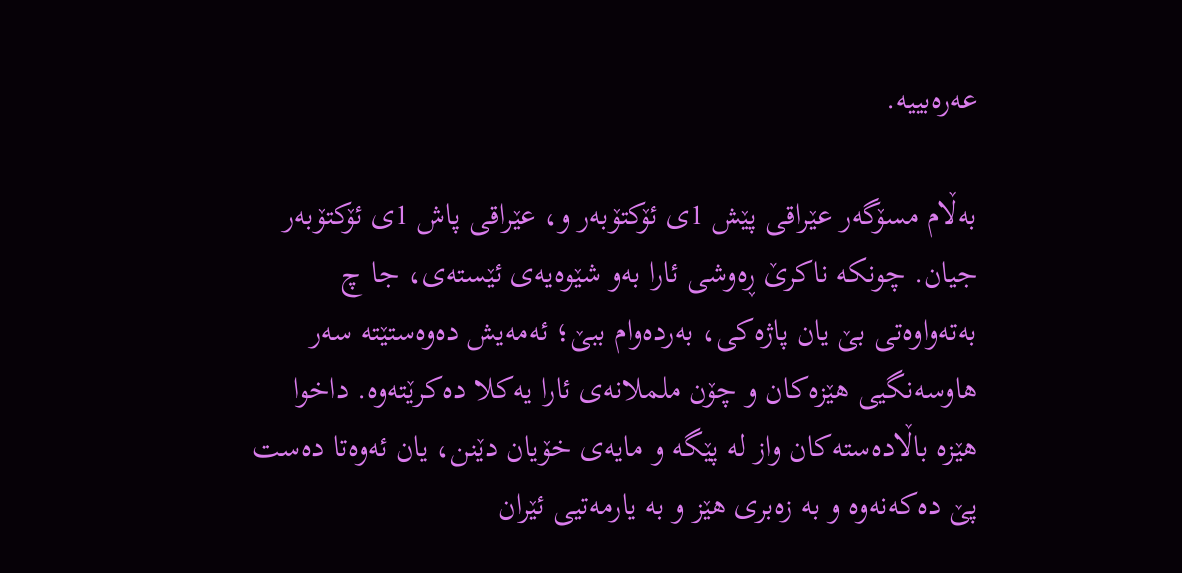عه‌ره‌بييه‌.

به‌ڵام مسۆگه‌ر عێراقى پێش 1ى ئۆكتۆبه‌ر و، عێراقى پاش 1ى ئۆكتۆبه‌ر جيان. چونكه‌ ناكرێ ڕه‌وشى ئارا به‌و شێوه‌يه‌ى ئێسته‌ى، جا چ به‌ته‌واوه‌تى بێ يان پاژه‌كى، به‌رده‌وام ببێ؛ ئه‌مه‌یش ده‌وه‌ستێته‌ سه‌ر هاوسه‌نگيى هێزه‌كان و چۆن ململانه‌ى ئارا يه‌كلا ده‌كرێته‌وه‌. داخوا هێزه‌ باڵاده‌سته‌كان واز له‌ پێگه‌ و مايه‌ى خۆيان دێنن، يان ئه‌وه‌تا ده‌ست پێ ده‌كه‌نه‌وه‌ و به‌ زه‌برى هێز و به‌ يارمه‌تيى ئێران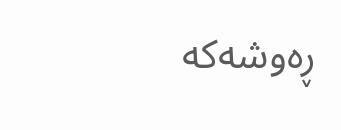ڕه‌وشه‌كه‌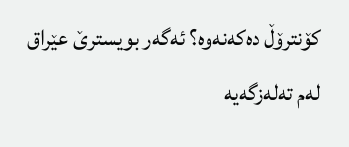كۆنترۆڵ ده‌كه‌نه‌وه‌؟ ئه‌گه‌ر بويسترێ عێراق له‌م ته‌له‌زگه‌يه‌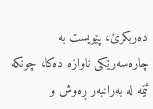ده‌ربكرێ، پێويست به‌ چاره‌سه‌رێكى ناوازه‌ ده‌كا، چونكه‌ ئێمه‌ له ‌به‌رانبه‌ر ڕه‌وش و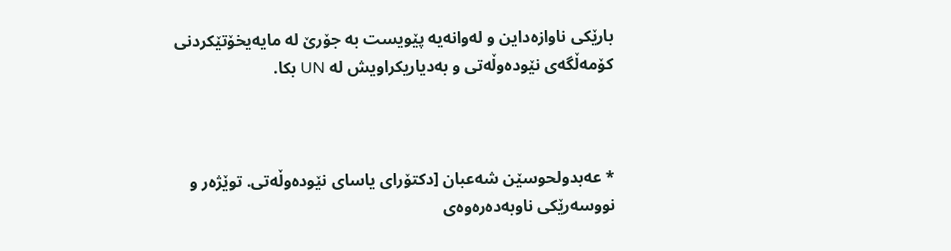بارێكى ناوازه‌داين و له‌وانه‌يه‌ پێويست به‌ جۆرێ له‌ مايه‌یخۆتێكردنى كۆمه‌ڵگه‌ى نێوده‌وڵه‌تى و به‌دياريكراويش له‌ UN بكا.



* عه‌بدولحوسێن شه‌عبان [دكتۆراى یاساى نێوده‌وڵه‌تى. توێژه‌ر و نووسه‌رێكى ناوبه‌ده‌ره‌وه‌ى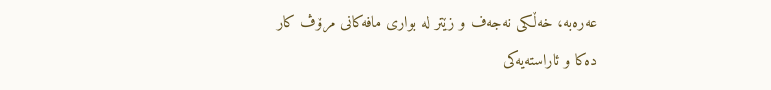عه‌ره‌به‌، خه‌ڵكى نه‌جه‌ف و زێتر له‌ بوارى مافه‌كانى مرۆڤ كار ده‌كا و ئاراسته‌يه‌كى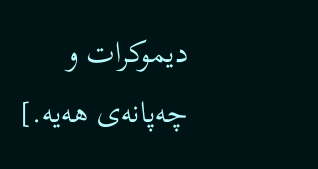ديموكرات و چه‌پانه‌ى هه‌يه‌.]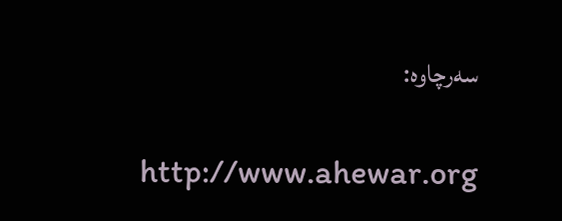سەرچاوە:

http://www.ahewar.org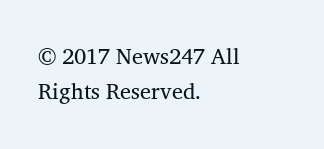© 2017 News247 All Rights Reserved.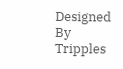Designed By Tripples